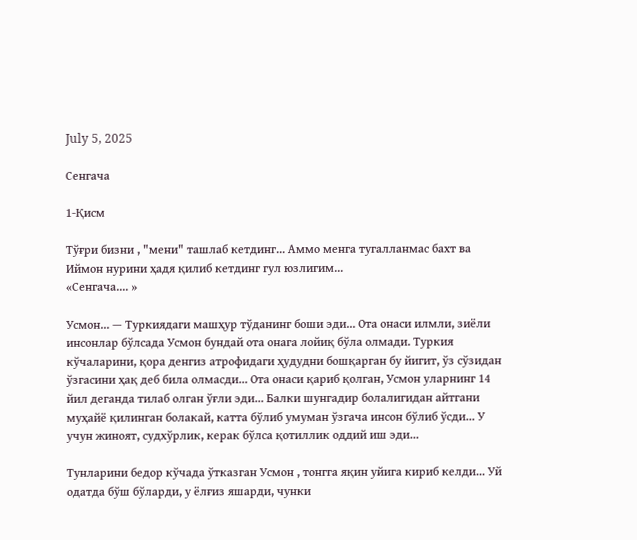July 5, 2025

Сенгача

1-Қисм

Тўғри бизни , "мени" ташлаб кетдинг... Аммо менга тугалланмас бахт ва Иймон нурини ҳадя қилиб кетдинг гул юзлигим...
«Сенгача.... »

Усмон... — Туркиядаги машҳур тўданинг боши эди... Ота онаси илмли, зиёли инсонлар бўлсада Усмон бундай ота онага лойиқ бўла олмади. Туркия кўчаларини, қора денгиз атрофидаги ҳудудни бошқарган бу йигит, ўз сўзидан ўзгасини ҳақ деб била олмасди... Ота онаси қариб қолган, Усмон уларнинг 14 йил деганда тилаб олган ўғли эди... Балки шунгадир болалигидан айтгани муҳайё қилинган болакай, катта бўлиб умуман ўзгача инсон бўлиб ўсди... У учун жиноят, судхўрлик, керак бўлса қотиллик оддий иш эди...

Тунларини бедор кўчада ўтказган Усмон , тонгга яқин уйига кириб келди... Уй одатда бўш бўларди, у ёлғиз яшарди, чунки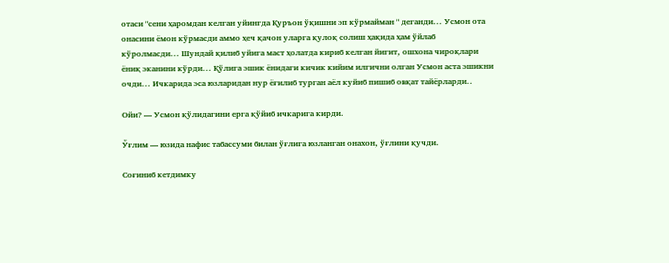отаси "сени ҳаромдан келган уйингда Қуръон ўқишни эп кўрмайман " деганди... Усмон ота онасини ёмон кўрмасди аммо ҳеч қачон уларга қулоқ солиш ҳақида ҳам ўйлаб кўролмасди... Шундай қилиб уйига маст ҳолатда кириб келган йигит, ошхона чироқлари ёниқ эканини кўрди... Қўлига эшик ёнидаги кичик кийим илгични олган Усмон аста эшикни очди... Ичкарида эса юзларидан нур ёғилиб турган аёл куйиб пишиб овқат тайёрларди..

Ойи? — Усмон қўлидагини ерга қўйиб ичкарига кирди.

Ўғлим — юзида нафис табассуми билан ўғлига юзланган онахон, ўғлини қучди.

Соғиниб кетдимку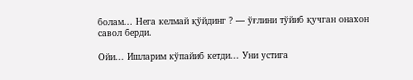болам... Нега келмай қўйдинг ? — ўғлини тўйиб қучган онахон савол берди.

Ойи... Ишларим кўпайиб кетди... Уни устига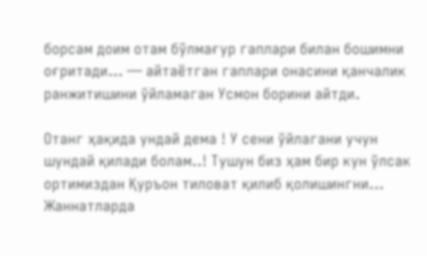борсам доим отам бўлмағур гаплари билан бошимни оғритади... — айтаётган гаплари онасини қанчалик ранжитишини ўйламаган Усмон борини айтди.

Отанг ҳақида ундай дема ! У сени ўйлагани учун шундай қилади болам..! Тушун биз ҳам бир кун ўлсак ортимиздан Қуръон тиловат қилиб қолишингни... Жаннатларда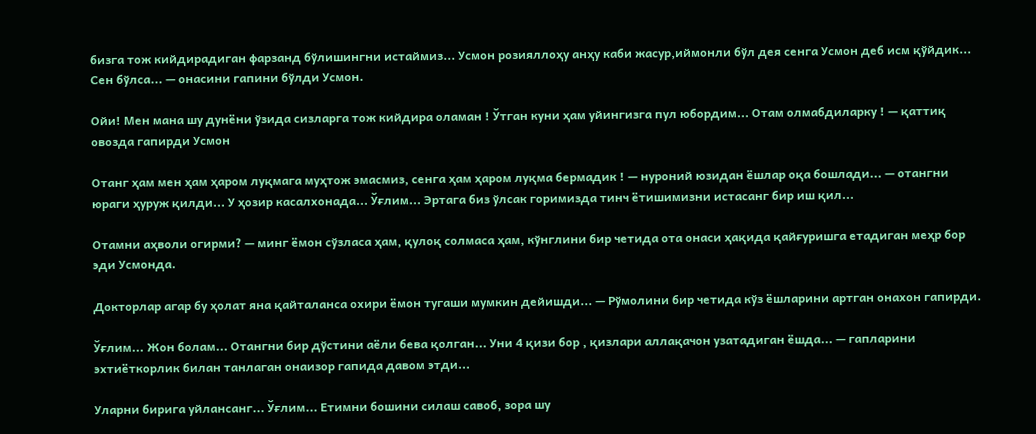бизга тож кийдирадиган фарзанд бўлишингни истаймиз... Усмон розияллоҳу анҳу каби жасур,иймонли бўл дея сенга Усмон деб исм қўйдик... Сен бўлса... — онасини гапини бўлди Усмон.

Ойи! Мен мана шу дунёни ўзида сизларга тож кийдира оламан ! Ўтган куни ҳам уйингизга пул юбордим... Отам олмабдиларку ! — қаттиқ овозда гапирди Усмон

Отанг ҳам мен ҳам ҳаром луқмага муҳтож эмасмиз, сенга ҳам ҳаром луқма бермадик ! — нуроний юзидан ёшлар оқа бошлади... — отангни юраги ҳуруж қилди... У ҳозир касалхонада... Ўғлим... Эртага биз ўлсак горимизда тинч ётишимизни истасанг бир иш қил...

Отамни аҳволи огирми? — минг ёмон сўзласа ҳам, қулоқ солмаса ҳам, кўнглини бир четида ота онаси ҳақида қайғуришга етадиган меҳр бор эди Усмонда.

Докторлар агар бу ҳолат яна қайталанса охири ёмон тугаши мумкин дейишди... — Рўмолини бир четида кўз ёшларини артган онахон гапирди.

Ўғлим... Жон болам... Отангни бир дўстини аёли бева қолган... Уни 4 қизи бор , қизлари аллақачон узатадиган ёшда... — гапларини эхтиёткорлик билан танлаган онаизор гапида давом этди...

Уларни бирига уйлансанг... Ўғлим... Етимни бошини силаш савоб, зора шу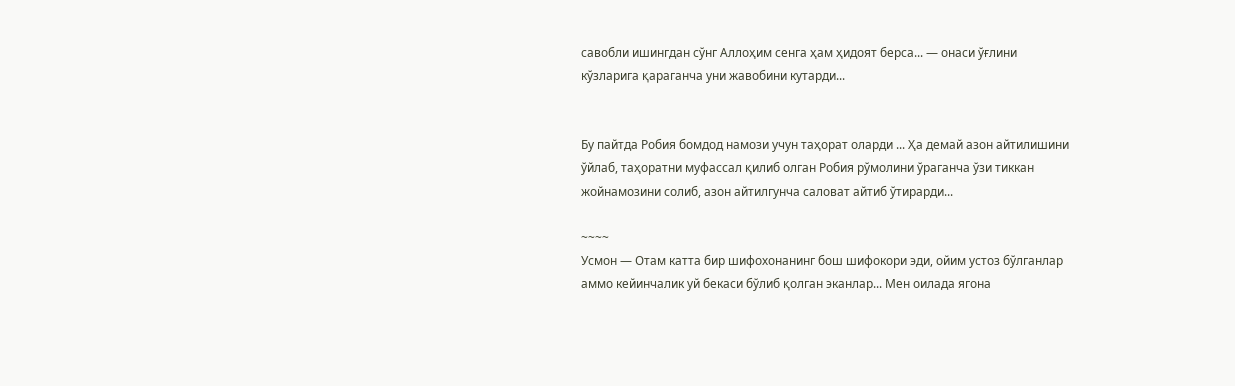савобли ишингдан сўнг Аллоҳим сенга ҳам ҳидоят берса... — онаси ўғлини кўзларига қараганча уни жавобини кутарди...


Бу пайтда Робия бомдод намози учун таҳорат оларди ... Ҳа демай азон айтилишини ўйлаб, таҳоратни муфассал қилиб олган Робия рўмолини ўраганча ўзи тиккан жойнамозини солиб, азон айтилгунча саловат айтиб ўтирарди...

~~~~
Усмон — Отам катта бир шифохонанинг бош шифокори эди, ойим устоз бўлганлар аммо кейинчалик уй бекаси бўлиб қолган эканлар... Мен оилада ягона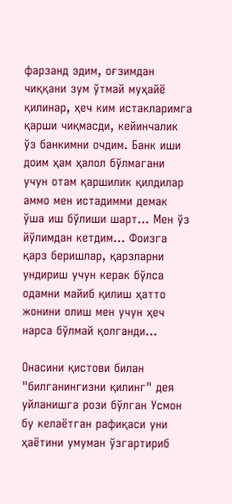фарзанд эдим, оғзимдан чиққани зум ўтмай муҳайё қилинар, ҳеч ким истакларимга қарши чиқмасди, кейинчалик ўз банкимни очдим. Банк иши доим ҳам ҳалол бўлмагани учун отам қаршилик қилдилар аммо мен истадимми демак ўша иш бўлиши шарт... Мен ўз йўлимдан кетдим... Фоизга қарз беришлар, қарзларни ундириш учун керак бўлса одамни майиб қилиш ҳатто жонини олиш мен учун ҳеч нарса бўлмай қолганди...

Онасини қистови билан "билганингизни қилинг" дея уйланишга рози бўлган Усмон бу келаётган рафиқаси уни ҳаётини умуман ўзгартириб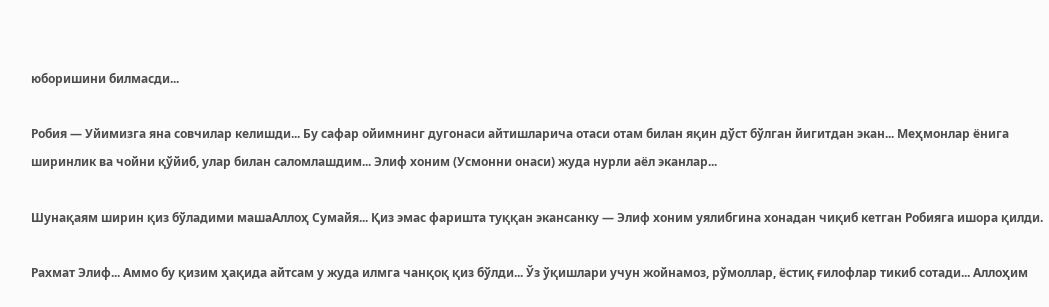юборишини билмасди...

Робия — Уйимизга яна совчилар келишди... Бу сафар ойимнинг дугонаси айтишларича отаси отам билан яқин дўст бўлган йигитдан экан... Меҳмонлар ёнига ширинлик ва чойни қўйиб, улар билан саломлашдим... Элиф хоним (Усмонни онаси) жуда нурли аёл эканлар...

Шунақаям ширин қиз бўладими машаАллоҳ Сумайя... Қиз эмас фаришта туққан экансанку — Элиф хоним уялибгина хонадан чиқиб кетган Робияга ишора қилди.

Рахмат Элиф... Аммо бу қизим ҳақида айтсам у жуда илмга чанқоқ қиз бўлди... Ўз ўқишлари учун жойнамоз, рўмоллар, ёстиқ ғилофлар тикиб сотади... Аллоҳим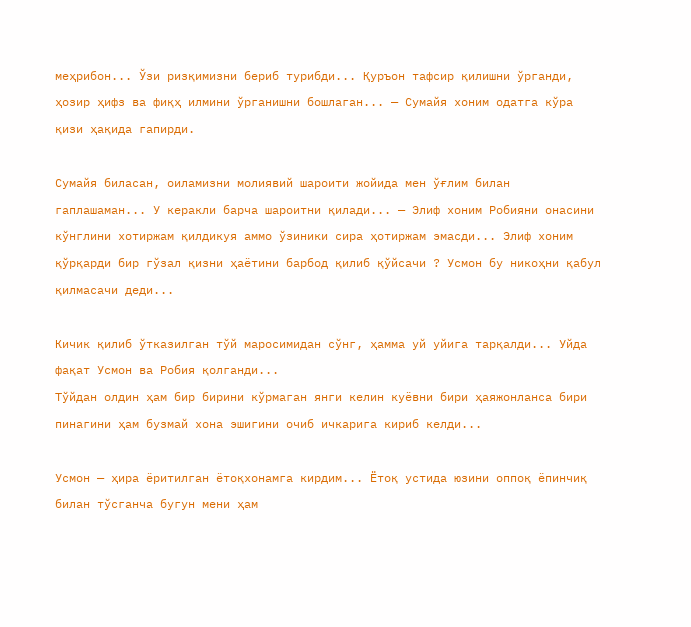меҳрибон... Ўзи ризқимизни бериб турибди... Қуръон тафсир қилишни ўрганди, ҳозир ҳифз ва фиқҳ илмини ўрганишни бошлаган... — Сумайя хоним одатга кўра қизи ҳақида гапирди.

Сумайя биласан, оиламизни молиявий шароити жойида мен ўғлим билан гаплашаман... У керакли барча шароитни қилади... — Элиф хоним Робияни онасини кўнглини хотиржам қилдикуя аммо ўзиники сира ҳотиржам эмасди... Элиф хоним қўрқарди бир гўзал қизни ҳаётини барбод қилиб қўйсачи ? Усмон бу никоҳни қабул қилмасачи деди...

Кичик қилиб ўтказилган тўй маросимидан сўнг, ҳамма уй уйига тарқалди... Уйда фақат Усмон ва Робия қолганди...
Тўйдан олдин ҳам бир бирини кўрмаган янги келин куёвни бири ҳаяжонланса бири пинагини ҳам бузмай хона эшигини очиб ичкарига кириб келди...

Усмон — ҳира ёритилган ётоқхонамга кирдим... Ётоқ устида юзини оппоқ ёпинчиқ билан тўсганча бугун мени ҳам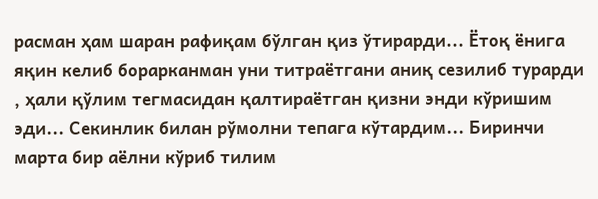расман ҳам шаран рафиқам бўлган қиз ўтирарди... Ётоқ ёнига яқин келиб борарканман уни титраётгани аниқ сезилиб турарди , ҳали қўлим тегмасидан қалтираётган қизни энди кўришим эди... Секинлик билан рўмолни тепага кўтардим... Биринчи марта бир аёлни кўриб тилим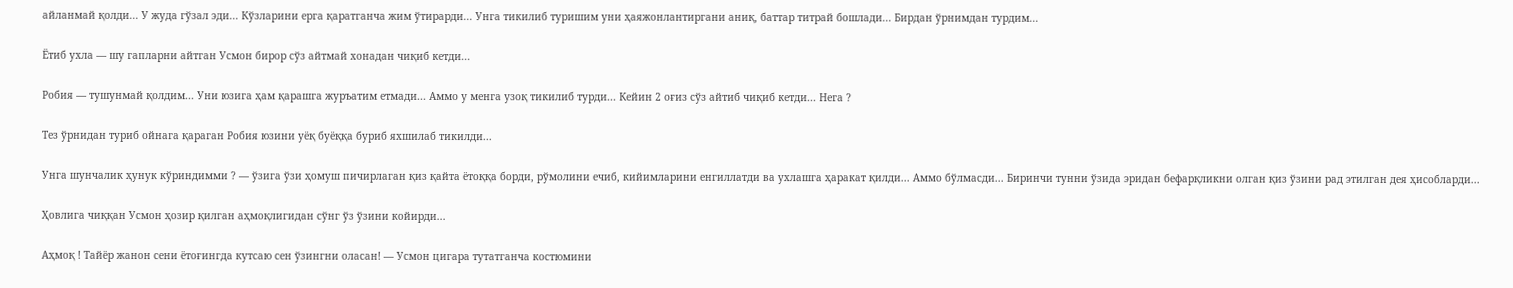айланмай қолди... У жуда гўзал эди... Кўзларини ерга қаратганча жим ўтирарди... Унга тикилиб туришим уни ҳаяжонлантиргани аниқ, баттар титрай бошлади... Бирдан ўрнимдан турдим...

Ётиб ухла — шу гапларни айтган Усмон бирор сўз айтмай хонадан чиқиб кетди...

Робия — тушунмай қолдим... Уни юзига ҳам қарашга журъатим етмади... Аммо у менга узоқ тикилиб турди... Кейин 2 оғиз сўз айтиб чиқиб кетди... Нега ?

Тез ўрнидан туриб ойнага қараган Робия юзини уёқ буёққа буриб яхшилаб тикилди...

Унга шунчалик ҳунук кўриндимми ? — ўзига ўзи ҳомуш пичирлаган қиз қайта ётоққа борди, рўмолини ечиб, кийимларини енгиллатди ва ухлашга ҳаракат қилди... Аммо бўлмасди... Биринчи тунни ўзида эридан бефарқликни олган қиз ўзини рад этилган дея ҳисобларди...

Ҳовлига чиққан Усмон ҳозир қилган аҳмоқлигидан сўнг ўз ўзини койирди...

Аҳмоқ ! Тайёр жанон сени ётоғингда кутсаю сен ўзингни оласан! — Усмон цигара тутатганча костюмини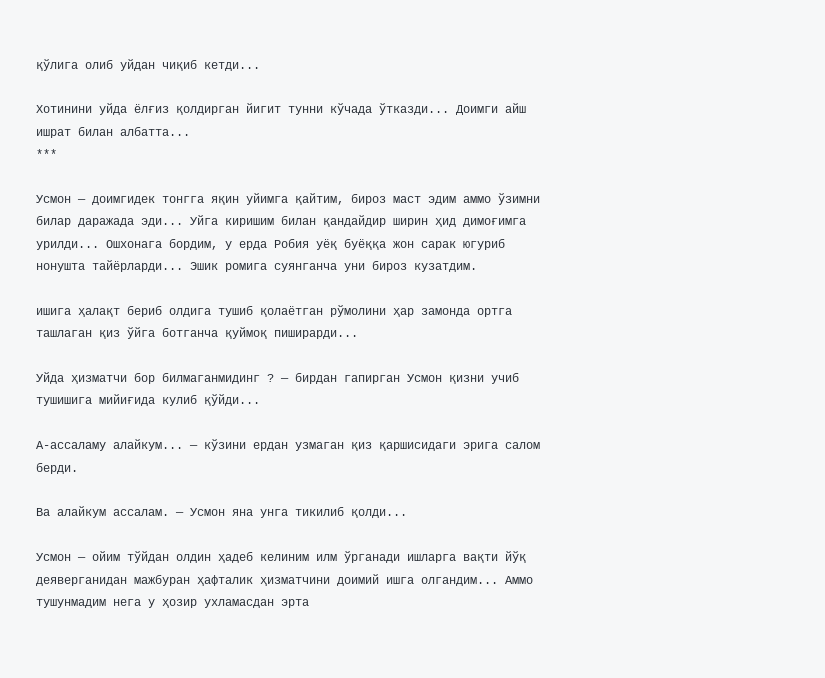қўлига олиб уйдан чиқиб кетди...

Хотинини уйда ёлғиз қолдирган йигит тунни кўчада ўтказди... Доимги айш ишрат билан албатта...
***

Усмон — доимгидек тонгга яқин уйимга қайтим, бироз маст эдим аммо ўзимни билар даражада эди... Уйга киришим билан қандайдир ширин ҳид димоғимга урилди... Ошхонага бордим, у ерда Робия уёқ буёққа жон сарак югуриб нонушта тайёрларди... Эшик ромига суянганча уни бироз кузатдим.

ишига ҳалақт бериб олдига тушиб қолаётган рўмолини ҳар замонда ортга ташлаган қиз ўйга ботганча қуймоқ пиширарди...

Уйда ҳизматчи бор билмаганмидинг ? — бирдан гапирган Усмон қизни учиб тушишига мийиғида кулиб қўйди...

А-ассаламу алайкум... — кўзини ердан узмаган қиз қаршисидаги эрига салом берди.

Ва алайкум ассалам. — Усмон яна унга тикилиб қолди...

Усмон — ойим тўйдан олдин ҳадеб келиним илм ўрганади ишларга вақти йўқ деяверганидан мажбуран ҳафталик ҳизматчини доимий ишга олгандим... Аммо тушунмадим нега у ҳозир ухламасдан эрта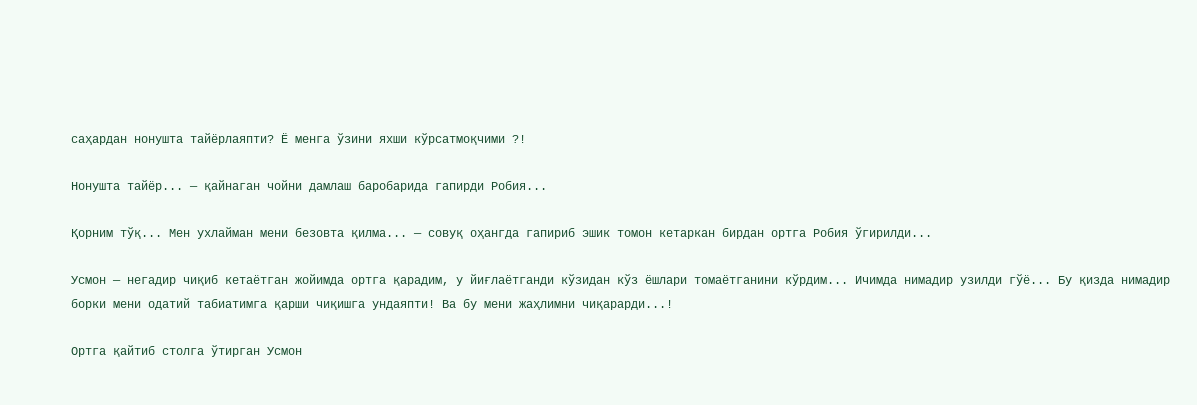саҳардан нонушта тайёрлаяпти? Ё менга ўзини яхши кўрсатмоқчими ?!

Нонушта тайёр... — қайнаган чойни дамлаш баробарида гапирди Робия...

Қорним тўқ... Мен ухлайман мени безовта қилма... — совуқ оҳангда гапириб эшик томон кетаркан бирдан ортга Робия ўгирилди...

Усмон — негадир чиқиб кетаётган жойимда ортга қарадим, у йиғлаётганди кўзидан кўз ёшлари томаётганини кўрдим... Ичимда нимадир узилди гўё... Бу қизда нимадир борки мени одатий табиатимга қарши чиқишга ундаяпти! Ва бу мени жаҳлимни чиқарарди...!

Ортга қайтиб столга ўтирган Усмон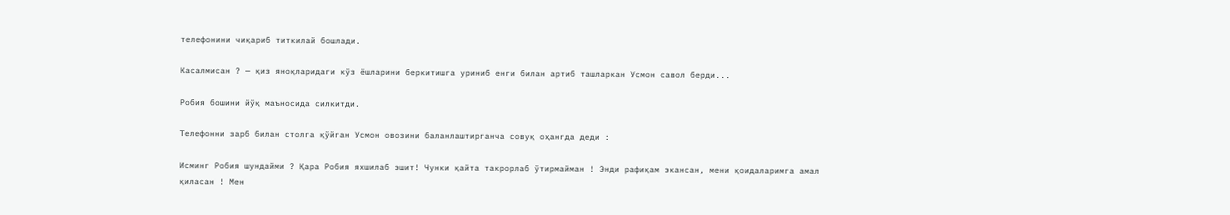телефонини чиқариб титкилай бошлади.

Касалмисан ? — қиз яноқларидаги кўз ёшларини беркитишга уриниб енги билан артиб ташларкан Усмон савол берди...

Робия бошини йўқ маъносида силкитди.

Телефонни зарб билан столга қўйган Усмон овозини баланлаштирганча совуқ оҳангда деди :

Исминг Робия шундайми ? Қара Робия яхшилаб эшит! Чунки қайта такрорлаб ўтирмайман ! Энди рафиқам экансан, мени қоидаларимга амал қиласан ! Мен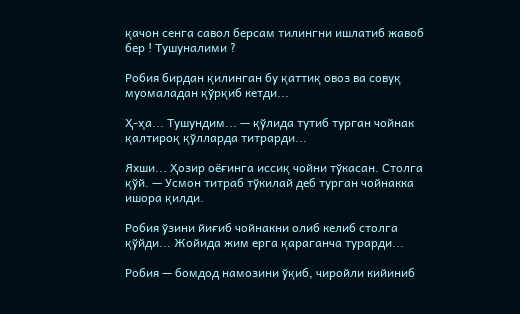қачон сенга савол берсам тилингни ишлатиб жавоб бер ! Тушуналими ?

Робия бирдан қилинган бу қаттиқ овоз ва совуқ муомаладан қўрқиб кетди...

Ҳ-ҳа... Тушундим... — қўлида тутиб турган чойнак қалтироқ қўлларда титрарди...

Яхши... Ҳозир оёғинга иссиқ чойни тўкасан. Столга қўй. — Усмон титраб тўкилай деб турган чойнакка ишора қилди.

Робия ўзини йиғиб чойнакни олиб келиб столга қўйди... Жойида жим ерга қараганча турарди...

Робия — бомдод намозини ўқиб, чиройли кийиниб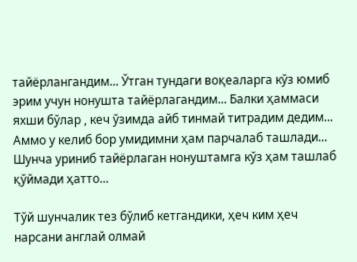тайёрлангандим... Ўтган тундаги воқеаларга кўз юмиб эрим учун нонушта тайёрлагандим... Балки ҳаммаси яхши бўлар , кеч ўзимда айб тинмай титрадим дедим... Аммо у келиб бор умидимни ҳам парчалаб ташлади... Шунча уриниб тайёрлаган нонуштамга кўз ҳам ташлаб қўймади ҳатто...

Тўй шунчалик тез бўлиб кетгандики, ҳеч ким ҳеч нарсани англай олмай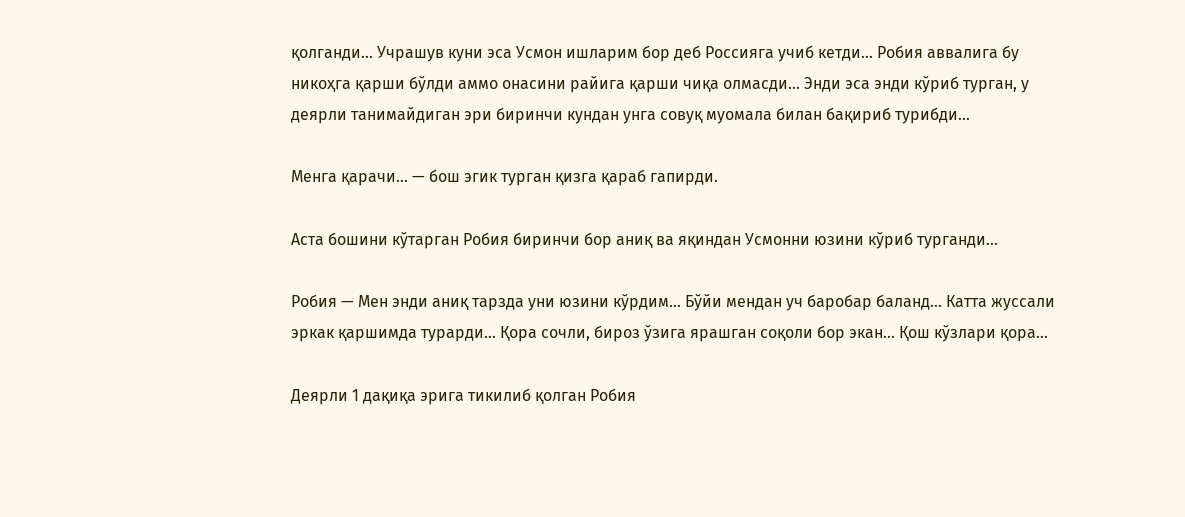қолганди... Учрашув куни эса Усмон ишларим бор деб Россияга учиб кетди... Робия аввалига бу никоҳга қарши бўлди аммо онасини райига қарши чиқа олмасди... Энди эса энди кўриб турган, у деярли танимайдиган эри биринчи кундан унга совуқ муомала билан бақириб турибди...

Менга қарачи... — бош эгик турган қизга қараб гапирди.

Аста бошини кўтарган Робия биринчи бор аниқ ва яқиндан Усмонни юзини кўриб турганди...

Робия — Мен энди аниқ тарзда уни юзини кўрдим... Бўйи мендан уч баробар баланд... Катта жуссали эркак қаршимда турарди... Қора сочли, бироз ўзига ярашган соқоли бор экан... Қош кўзлари қора...

Деярли 1 дақиқа эрига тикилиб қолган Робия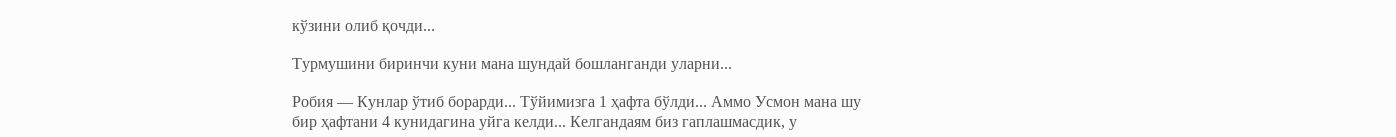кўзини олиб қочди...

Турмушини биринчи куни мана шундай бошланганди уларни...

Робия — Кунлар ўтиб борарди... Тўйимизга 1 ҳафта бўлди... Аммо Усмон мана шу бир ҳафтани 4 кунидагина уйга келди... Келгандаям биз гаплашмасдик, у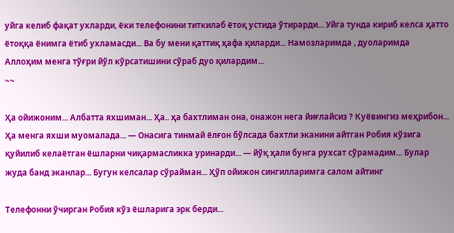уйга келиб фақат ухларди, ёки телефонини титкилаб ётоқ устида ўтирарди... Уйга тунда кириб келса ҳатто ётоққа ёнимга ётиб ухламасди... Ва бу мени қаттиқ ҳафа қиларди... Намозларимда , дуоларимда Аллоҳим менга тўғри йўл кўрсатишини сўраб дуо қилардим...
~~

Ҳа ойижоним... Албатта яхшиман... Ҳа.. ҳа бахтлиман она, онажон нега йиғлайсиз ? Куёвингиз меҳрибон... Ҳа менга яхши муомалада... — Онасига тинмай ёлғон бўлсада бахтли эканини айтган Робия кўзига қуйилиб келаётган ёшларни чиқармасликка уринарди... — йўқ ҳали бунга рухсат сўрамадим... Булар жуда банд эканлар... Бугун келсалар сўрайман... Ҳўп ойижон сингилларимга салом айтинг

Телефонни ўчирган Робия кўз ёшларига эрк берди...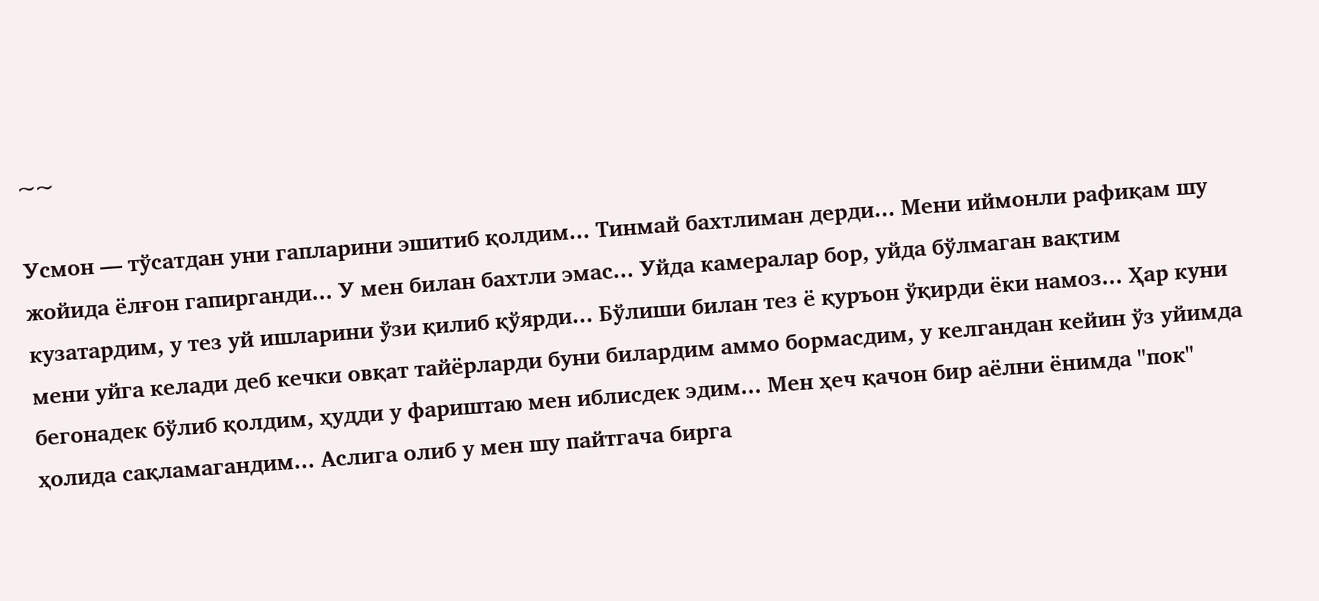~~

Усмон — тўсатдан уни гапларини эшитиб қолдим... Тинмай бахтлиман дерди... Мени иймонли рафиқам шу жойида ёлғон гапирганди... У мен билан бахтли эмас... Уйда камералар бор, уйда бўлмаган вақтим кузатардим, у тез уй ишларини ўзи қилиб қўярди... Бўлиши билан тез ё қуръон ўқирди ёки намоз... Ҳар куни мени уйга келади деб кечки овқат тайёрларди буни билардим аммо бормасдим, у келгандан кейин ўз уйимда бегонадек бўлиб қолдим, ҳудди у фариштаю мен иблисдек эдим... Мен ҳеч қачон бир аёлни ёнимда "пок" ҳолида сақламагандим... Аслига олиб у мен шу пайтгача бирга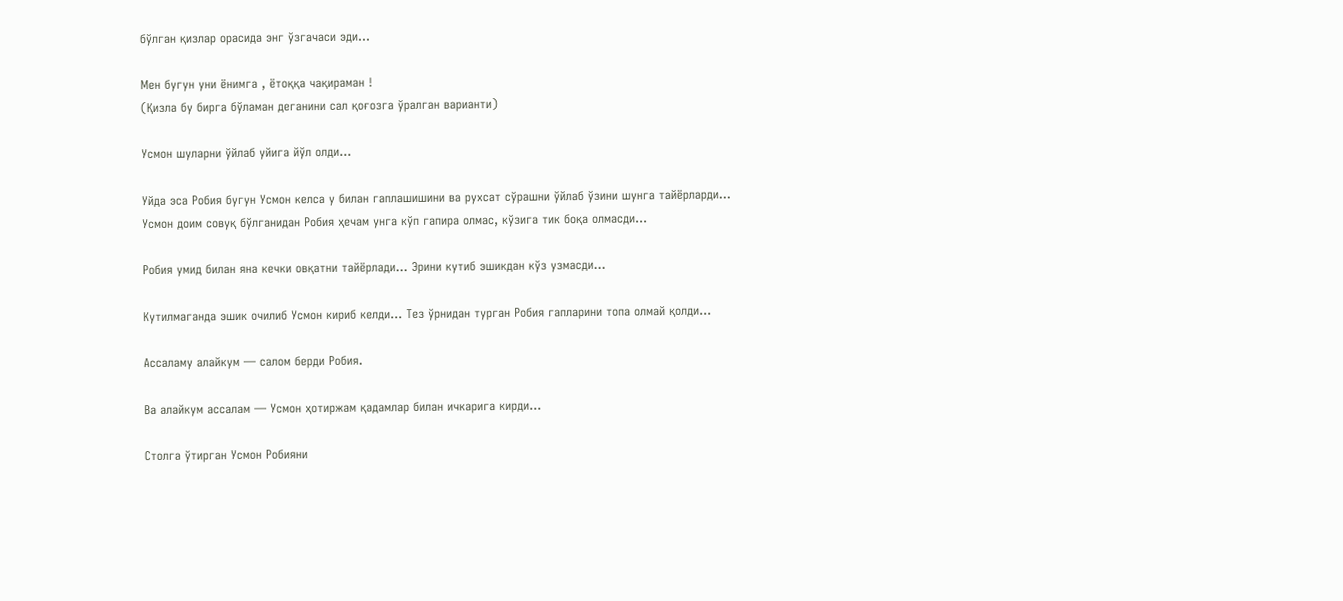бўлган қизлар орасида энг ўзгачаси эди...

Мен бугун уни ёнимга , ётоққа чақираман !
(Қизла бу бирга бўламан деганини сал қоғозга ўралган варианти)

Усмон шуларни ўйлаб уйига йўл олди...

Уйда эса Робия бугун Усмон келса у билан гаплашишини ва рухсат сўрашни ўйлаб ўзини шунга тайёрларди... Усмон доим совуқ бўлганидан Робия ҳечам унга кўп гапира олмас, кўзига тик боқа олмасди...

Робия умид билан яна кечки овқатни тайёрлади... Эрини кутиб эшикдан кўз узмасди...

Кутилмаганда эшик очилиб Усмон кириб келди... Тез ўрнидан турган Робия гапларини топа олмай қолди...

Ассаламу алайкум — салом берди Робия.

Ва алайкум ассалам — Усмон ҳотиржам қадамлар билан ичкарига кирди...

Столга ўтирган Усмон Робияни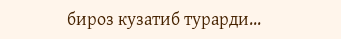бироз кузатиб турарди...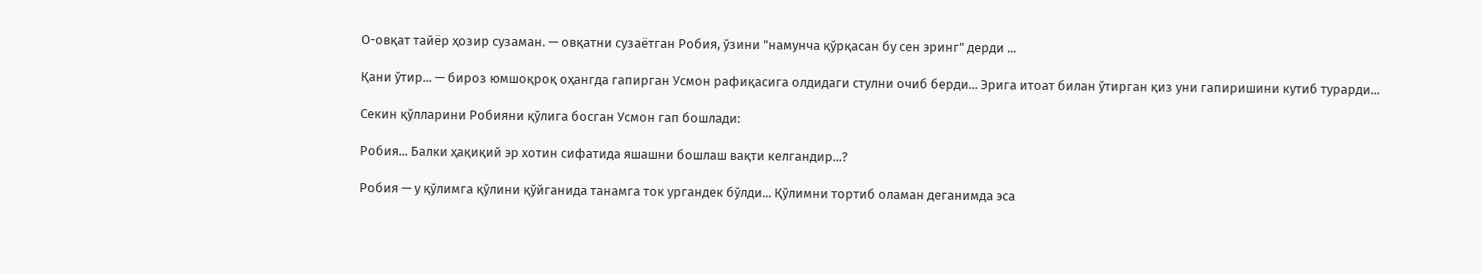О-овқат тайёр ҳозир сузаман. — овқатни сузаётган Робия, ўзини "намунча қўрқасан бу сен эринг" дерди ...

Қани ўтир... — бироз юмшоқроқ оҳангда гапирган Усмон рафиқасига олдидаги стулни очиб берди... Эрига итоат билан ўтирган қиз уни гапиришини кутиб турарди...

Секин қўлларини Робияни қўлига босган Усмон гап бошлади:

Робия... Балки ҳақиқий эр хотин сифатида яшашни бошлаш вақти келгандир...?

Робия — у қўлимга қўлини қўйганида танамга ток ургандек бўлди... Қўлимни тортиб оламан деганимда эса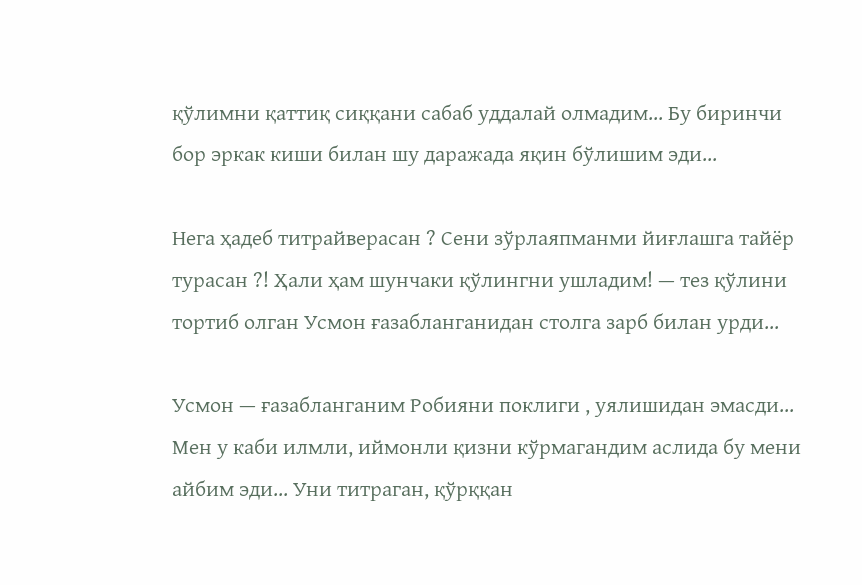қўлимни қаттиқ сиққани сабаб уддалай олмадим... Бу биринчи бор эркак киши билан шу даражада яқин бўлишим эди...

Нега ҳадеб титрайверасан ? Сени зўрлаяпманми йиғлашга тайёр турасан ?! Ҳали ҳам шунчаки қўлингни ушладим! — тез қўлини тортиб олган Усмон ғазабланганидан столга зарб билан урди...

Усмон — ғазабланганим Робияни поклиги , уялишидан эмасди... Мен у каби илмли, иймонли қизни кўрмагандим аслида бу мени айбим эди... Уни титраган, қўрққан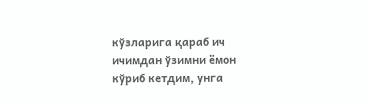кўзларига қараб ич ичимдан ўзимни ёмон кўриб кетдим, унга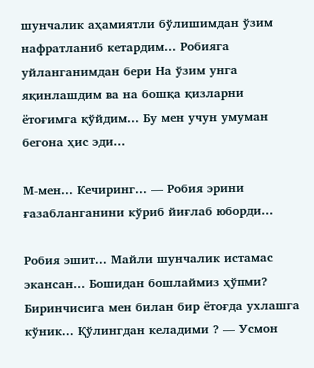шунчалик аҳамиятли бўлишимдан ўзим нафратланиб кетардим... Робияга уйланганимдан бери На ўзим унга яқинлашдим ва на бошқа қизларни ётоғимга қўйдим... Бу мен учун умуман бегона ҳис эди...

М-мен... Кечиринг... — Робия эрини ғазабланганини кўриб йиғлаб юборди...

Робия эшит... Майли шунчалик истамас экансан... Бошидан бошлаймиз ҳўпми? Биринчисига мен билан бир ётоғда ухлашга кўник... Қўлингдан келадими ? — Усмон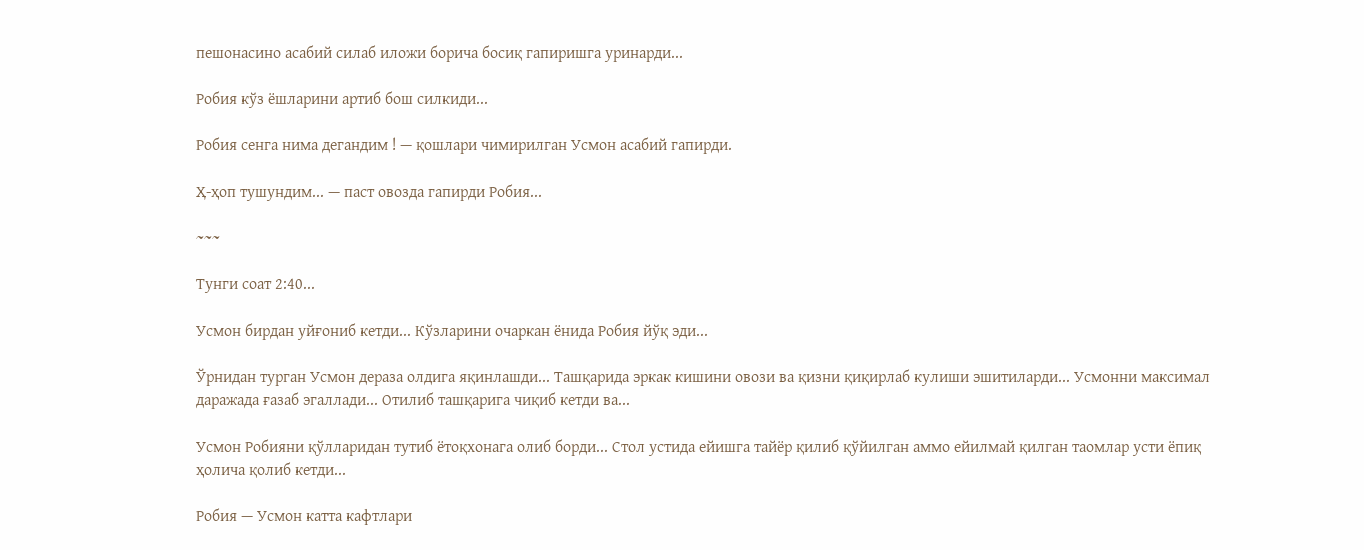пешонасино асабий силаб иложи борича босиқ гапиришга уринарди...

Робия кўз ёшларини артиб бош силкиди...

Робия сенга нима дегандим ! — қошлари чимирилган Усмон асабий гапирди.

Ҳ-ҳоп тушундим... — паст овозда гапирди Робия...

~~~

Тунги соат 2:40...

Усмон бирдан уйғониб кетди... Кўзларини очаркан ёнида Робия йўқ эди...

Ўрнидан турган Усмон дераза олдига яқинлашди... Ташқарида эркак кишини овози ва қизни қиқирлаб кулиши эшитиларди... Усмонни максимал даражада ғазаб эгаллади... Отилиб ташқарига чиқиб кетди ва...

Усмон Робияни қўлларидан тутиб ётоқхонага олиб борди... Стол устида ейишга тайёр қилиб қўйилган аммо ейилмай қилган таомлар усти ёпиқ ҳолича қолиб кетди...

Робия — Усмон катта кафтлари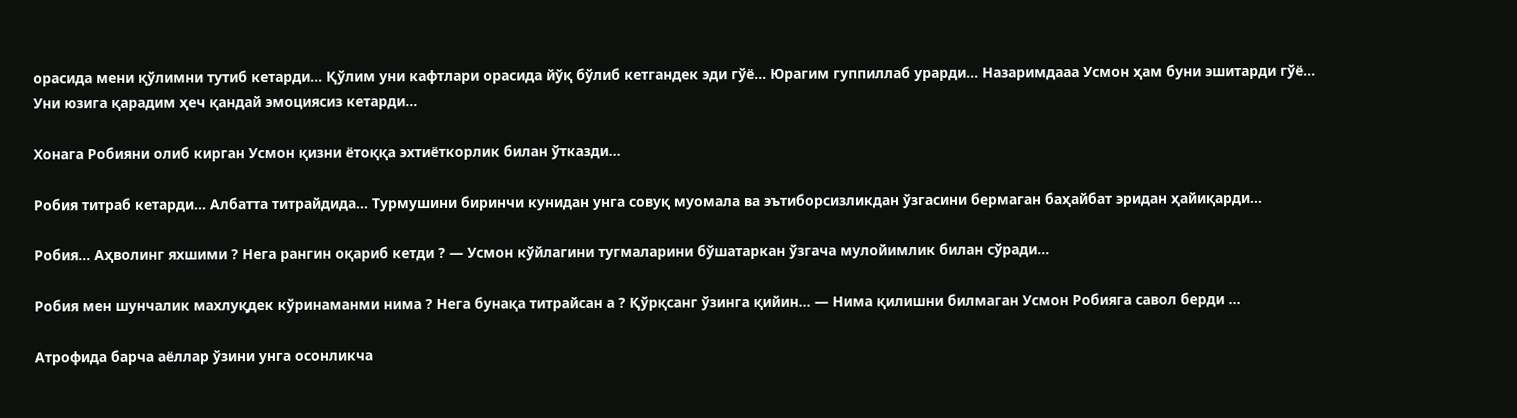орасида мени қўлимни тутиб кетарди... Қўлим уни кафтлари орасида йўқ бўлиб кетгандек эди гўё... Юрагим гуппиллаб урарди... Назаримдааа Усмон ҳам буни эшитарди гўё... Уни юзига қарадим ҳеч қандай эмоциясиз кетарди...

Хонага Робияни олиб кирган Усмон қизни ётоққа эхтиёткорлик билан ўтказди...

Робия титраб кетарди... Албатта титрайдида... Турмушини биринчи кунидан унга совуқ муомала ва эътиборсизликдан ўзгасини бермаган баҳайбат эридан ҳайиқарди...

Робия... Аҳволинг яхшими ? Нега рангин оқариб кетди ? — Усмон кўйлагини тугмаларини бўшатаркан ўзгача мулойимлик билан сўради...

Робия мен шунчалик махлуқдек кўринаманми нима ? Нега бунақа титрайсан а ? Қўрқсанг ўзинга қийин... — Нима қилишни билмаган Усмон Робияга савол берди ...

Атрофида барча аёллар ўзини унга осонликча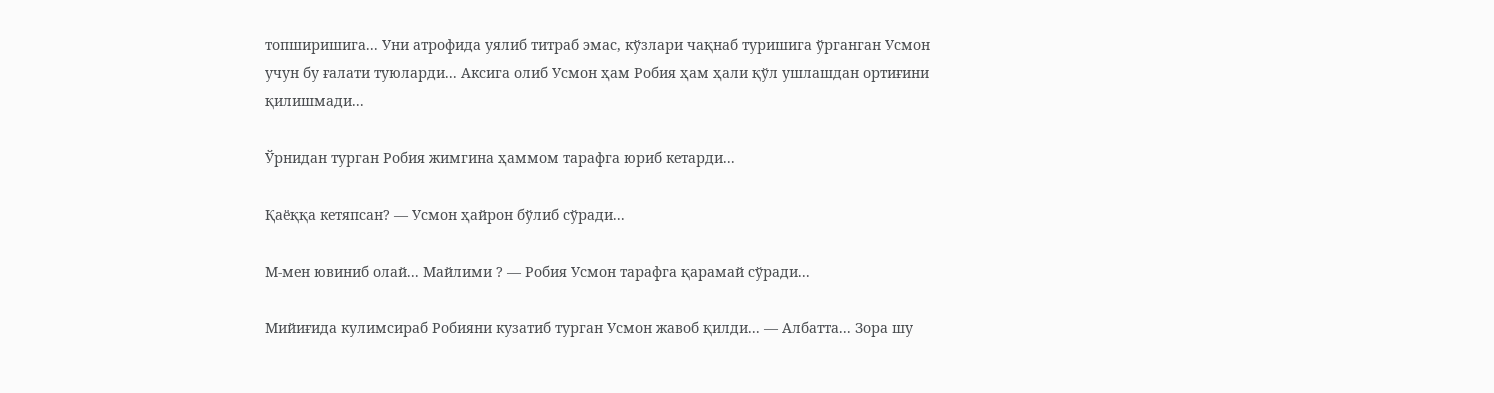топширишига... Уни атрофида уялиб титраб эмас, кўзлари чақнаб туришига ўрганган Усмон учун бу ғалати туюларди... Аксига олиб Усмон ҳам Робия ҳам ҳали қўл ушлашдан ортиғини қилишмади...

Ўрнидан турган Робия жимгина ҳаммом тарафга юриб кетарди...

Қаёққа кетяпсан? — Усмон ҳайрон бўлиб сўради...

М-мен ювиниб олай... Майлими ? — Робия Усмон тарафга қарамай сўради...

Мийиғида кулимсираб Робияни кузатиб турган Усмон жавоб қилди... — Албатта... Зора шу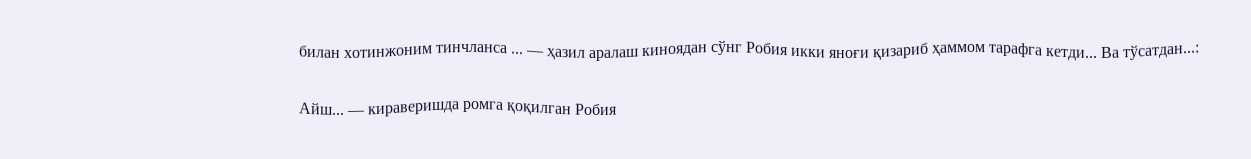билан хотинжоним тинчланса ... — ҳазил аралаш киноядан сўнг Робия икки яноғи қизариб ҳаммом тарафга кетди... Ва тўсатдан...:

Айш... — кираверишда ромга қоқилган Робия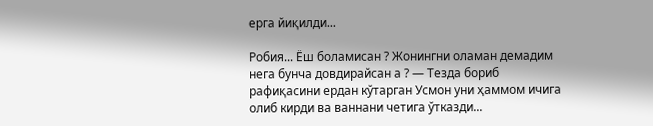ерга йиқилди...

Робия... Ёш боламисан ? Жонингни оламан демадим нега бунча довдирайсан а ? — Тезда бориб рафиқасини ердан кўтарган Усмон уни ҳаммом ичига олиб кирди ва ваннани четига ўтказди...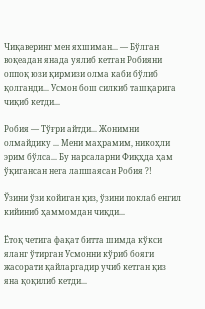Чиқаверинг мен яхшиман... — Бўлган воқеадан янада уялиб кетган Робияни оппоқ юзи қирмизи олма каби бўлиб қолганди... Усмон бош силкиб ташқарига чиқиб кетди...

Робия — Тўғри айтди... Жонимни олмайдику ... Мени маҳрамим, никоҳли эрим бўлса... Бу нарсаларни Фиқҳда ҳам ўқигансан нега лапшаясан Робия ?!

Ўзини ўзи койиган қиз, ўзини поклаб енгил кийиниб ҳаммомдан чиқди...

Ётоқ четига фақат битта шимда кўкси яланг ўтирган Усмонни кўриб бояги жасорати қайларгадир учиб кетган қиз яна қоқилиб кетди...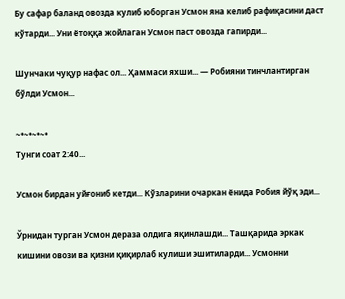Бу сафар баланд овозда кулиб юборган Усмон яна келиб рафиқасини даст кўтарди... Уни ётоққа жойлаган Усмон паст овозда гапирди...

Шунчаки чуқур нафас ол... Ҳаммаси яхши... — Робияни тинчлантирган бўлди Усмон...

~•~•~•~•
Тунги соат 2:40...

Усмон бирдан уйғониб кетди... Кўзларини очаркан ёнида Робия йўқ эди...

Ўрнидан турган Усмон дераза олдига яқинлашди... Ташқарида эркак кишини овози ва қизни қиқирлаб кулиши эшитиларди... Усмонни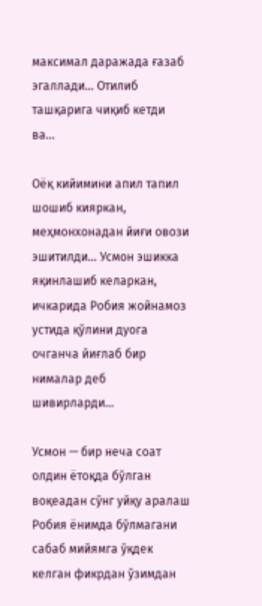максимал даражада ғазаб эгаллади... Отилиб ташқарига чиқиб кетди ва...

Оёқ кийимини апил тапил шошиб кияркан, меҳмонхонадан йиғи овози эшитилди... Усмон эшикка яқинлашиб келаркан, ичкарида Робия жойнамоз устида қўлини дуога очганча йиғлаб бир нималар деб шивирларди...

Усмон — бир неча соат олдин ётоқда бўлган воқеадан сўнг уйқу аралаш Робия ёнимда бўлмагани сабаб мийямга ўқдек келган фикрдан ўзимдан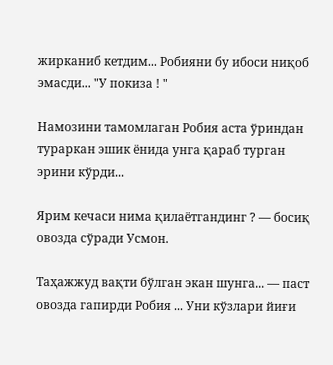жирканиб кетдим... Робияни бу ибоси ниқоб эмасди... "У покиза ! "

Намозини тамомлаган Робия аста ўриндан тураркан эшик ёнида унга қараб турган эрини кўрди...

Ярим кечаси нима қилаётгандинг ? — босиқ овозда сўради Усмон.

Таҳажжуд вақти бўлган экан шунга... — паст овозда гапирди Робия ... Уни кўзлари йиғи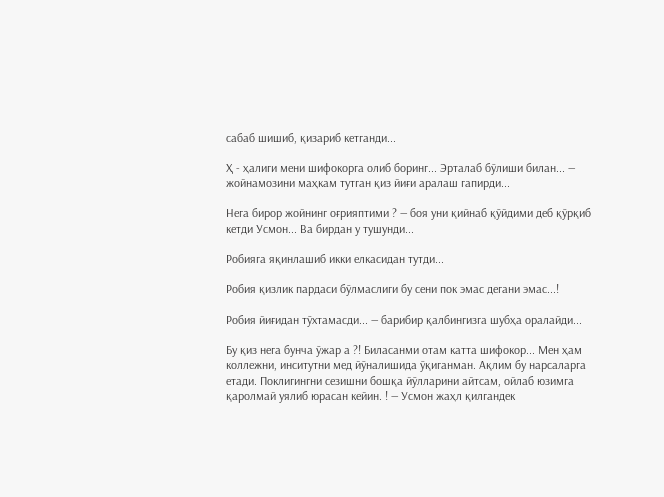сабаб шишиб, қизариб кетганди...

Ҳ - ҳалиги мени шифокорга олиб боринг... Эрталаб бўлиши билан... — жойнамозини маҳкам тутган қиз йиғи аралаш гапирди...

Нега бирор жойнинг оғрияптими ? — боя уни қийнаб қўйдими деб қўрқиб кетди Усмон... Ва бирдан у тушунди...

Робияга яқинлашиб икки елкасидан тутди...

Робия қизлик пардаси бўлмаслиги бу сени пок эмас дегани эмас...!

Робия йиғидан тўхтамасди... — барибир қалбингизга шубҳа оралайди...

Бу қиз нега бунча ўжар а ?! Биласанми отам катта шифокор... Мен ҳам коллежни, инситутни мед йўналишида ўқиганман. Ақлим бу нарсаларга етади. Поклигингни сезишни бошқа йўлларини айтсам, ойлаб юзимга қаролмай уялиб юрасан кейин. ! — Усмон жаҳл қилгандек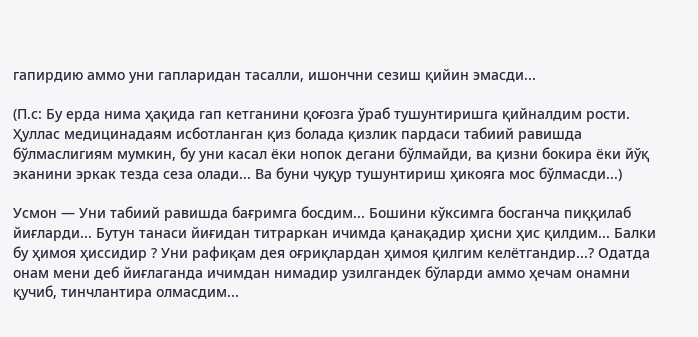гапирдию аммо уни гапларидан тасалли, ишончни сезиш қийин эмасди...

(П.с: Бу ерда нима ҳақида гап кетганини қоғозга ўраб тушунтиришга қийналдим рости. Ҳуллас медицинадаям исботланган қиз болада қизлик пардаси табиий равишда бўлмаслигиям мумкин, бу уни касал ёки нопок дегани бўлмайди, ва қизни бокира ёки йўқ эканини эркак тезда сеза олади... Ва буни чуқур тушунтириш ҳикояга мос бўлмасди...)

Усмон — Уни табиий равишда бағримга босдим... Бошини кўксимга босганча пиққилаб йиғларди... Бутун танаси йиғидан титраркан ичимда қанақадир ҳисни ҳис қилдим... Балки бу ҳимоя ҳиссидир ? Уни рафиқам дея оғриқлардан ҳимоя қилгим келётгандир...? Одатда онам мени деб йиғлаганда ичимдан нимадир узилгандек бўларди аммо ҳечам онамни қучиб, тинчлантира олмасдим...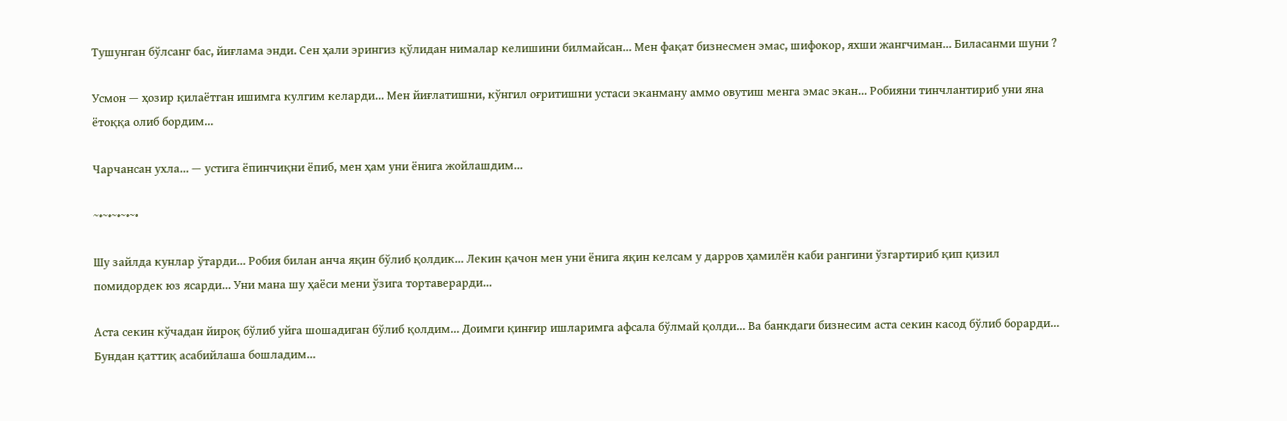Тушунган бўлсанг бас, йиғлама энди. Сен ҳали эрингиз қўлидан нималар келишини билмайсан... Мен фақат бизнесмен эмас, шифокор, яхши жангчиман... Биласанми шуни ?

Усмон — ҳозир қилаётган ишимга кулгим келарди... Мен йиғлатишни, кўнгил оғритишни устаси эканману аммо овутиш менга эмас экан... Робияни тинчлантириб уни яна ётоққа олиб бордим...

Чарчансан ухла... — устига ёпинчиқни ёпиб, мен ҳам уни ёнига жойлашдим...

~•~•~•~•~•

Шу зайлда кунлар ўтарди... Робия билан анча яқин бўлиб қолдик... Лекин қачон мен уни ёнига яқин келсам у дарров ҳамилён каби рангини ўзгартириб қип қизил помидордек юз ясарди... Уни мана шу ҳаёси мени ўзига тортаверарди...

Аста секин кўчадан йироқ бўлиб уйга шошадиган бўлиб қолдим... Доимги қинғир ишларимга афсала бўлмай қолди... Ва банкдаги бизнесим аста секин касод бўлиб борарди... Бундан қаттиқ асабийлаша бошладим...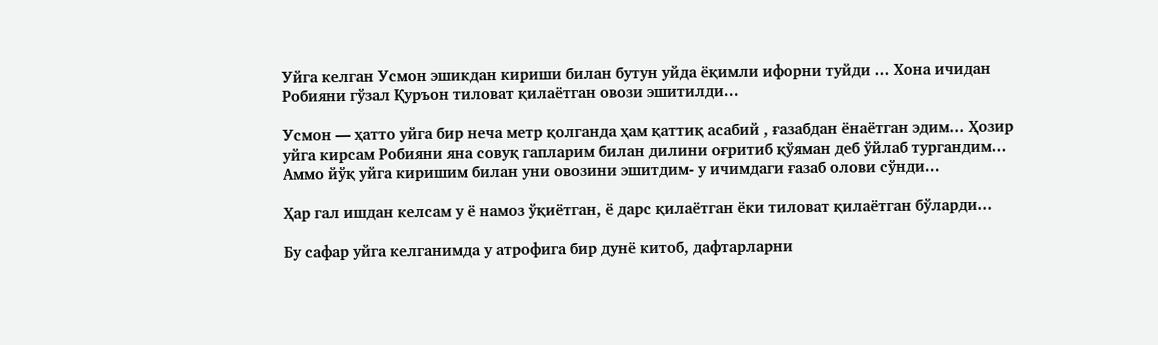Уйга келган Усмон эшикдан кириши билан бутун уйда ёқимли ифорни туйди ... Хона ичидан Робияни гўзал Қуръон тиловат қилаётган овози эшитилди...

Усмон — ҳатто уйга бир неча метр қолганда ҳам қаттиқ асабий , ғазабдан ёнаётган эдим... Ҳозир уйга кирсам Робияни яна совуқ гапларим билан дилини оғритиб қўяман деб ўйлаб тургандим... Аммо йўқ уйга киришим билан уни овозини эшитдим- у ичимдаги ғазаб олови сўнди...

Ҳар гал ишдан келсам у ё намоз ўқиётган, ё дарс қилаётган ёки тиловат қилаётган бўларди...

Бу сафар уйга келганимда у атрофига бир дунё китоб, дафтарларни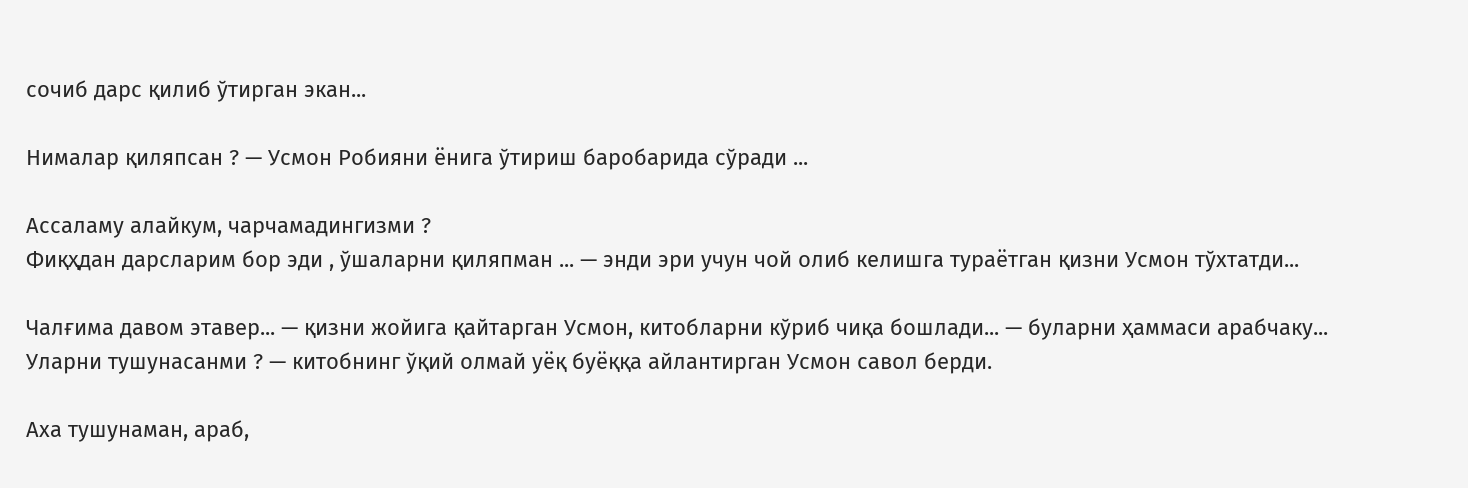сочиб дарс қилиб ўтирган экан...

Нималар қиляпсан ? — Усмон Робияни ёнига ўтириш баробарида сўради ...

Ассаламу алайкум, чарчамадингизми ?
Фиқҳдан дарсларим бор эди , ўшаларни қиляпман ... — энди эри учун чой олиб келишга тураётган қизни Усмон тўхтатди...

Чалғима давом этавер... — қизни жойига қайтарган Усмон, китобларни кўриб чиқа бошлади... — буларни ҳаммаси арабчаку... Уларни тушунасанми ? — китобнинг ўқий олмай уёқ буёққа айлантирган Усмон савол берди.

Аха тушунаман, араб,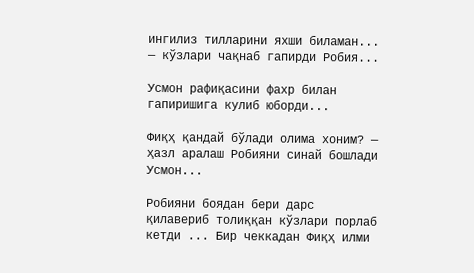ингилиз тилларини яхши биламан... — кўзлари чақнаб гапирди Робия...

Усмон рафиқасини фахр билан гапиришига кулиб юборди...

Фиқҳ қандай бўлади олима хоним? — ҳазл аралаш Робияни синай бошлади Усмон...

Робияни боядан бери дарс қилавериб толиққан кўзлари порлаб кетди ... Бир чеккадан Фиқҳ илми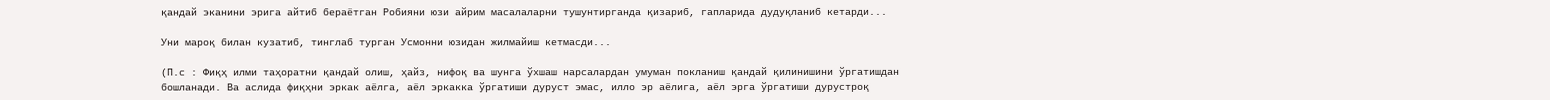қандай эканини эрига айтиб бераётган Робияни юзи айрим масалаларни тушунтирганда қизариб, гапларида дудуқланиб кетарди...

Уни мароқ билан кузатиб, тинглаб турган Усмонни юзидан жилмайиш кетмасди...

(П.с : Фиқҳ илми таҳоратни қандай олиш, ҳайз, нифоқ ва шунга ўхшаш нарсалардан умуман покланиш қандай қилинишини ўргатишдан бошланади. Ва аслида фиқҳни эркак аёлга, аёл эркакка ўргатиши дуруст эмас, илло эр аёлига, аёл эрга ўргатиши дурустроқ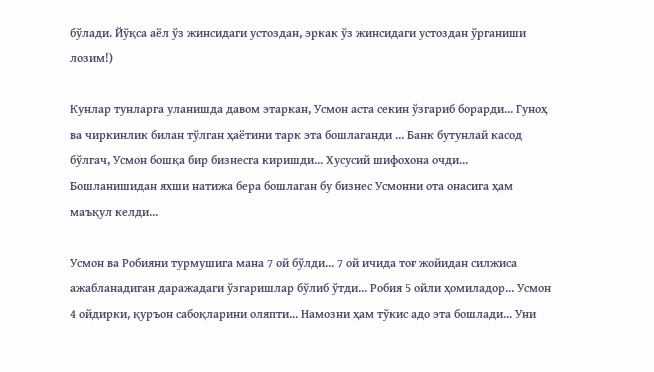бўлади. Йўқса аёл ўз жинсидаги устоздан, эркак ўз жинсидаги устоздан ўрганиши лозим!)

Кунлар тунларга уланишда давом этаркан, Усмон аста секин ўзгариб борарди... Гуноҳ ва чиркинлик билан тўлган ҳаётини тарк эта бошлаганди ... Банк бутунлай касод бўлгач, Усмон бошқа бир бизнесга киришди... Хусусий шифохона очди... Бошланишидан яхши натижа бера бошлаган бу бизнес Усмонни ота онасига ҳам маъқул келди...

Усмон ва Робияни турмушига мана 7 ой бўлди... 7 ой ичида тоғ жойидан силжиса ажабланадиган даражадаги ўзгаришлар бўлиб ўтди... Робия 5 ойли ҳомиладор... Усмон 4 ойдирки, қуръон сабоқларини оляпти... Намозни ҳам тўкис адо эта бошлади... Уни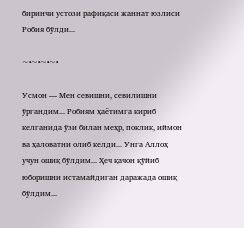биринчи устози рафиқаси жаннат юзлиси Робия бўлди...

~•~•~•~•

Усмон — Мен севишни, севилишни ўргандим... Робиям ҳаётимга кириб келганида ўзи билан меҳр, поклик, иймон ва ҳаловатни олиб келди... Унга Аллоҳ учун ошиқ бўлдим... Ҳеч қачон қўйиб юборишни истамайдиган даражада ошиқ бўлдим...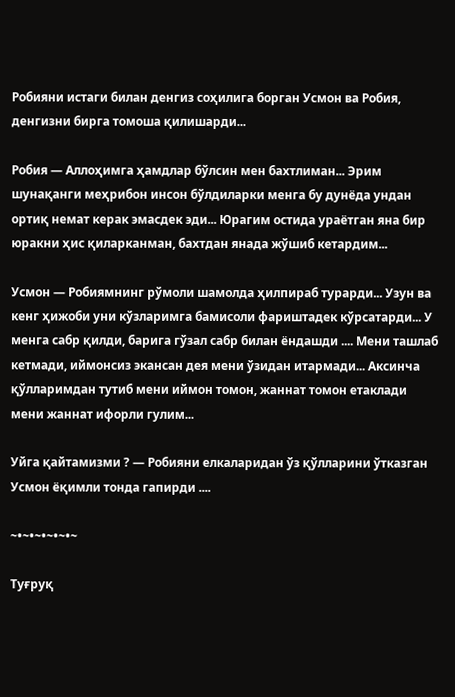Робияни истаги билан денгиз соҳилига борган Усмон ва Робия, денгизни бирга томоша қилишарди...

Робия — Аллоҳимга ҳамдлар бўлсин мен бахтлиман... Эрим шунақанги меҳрибон инсон бўлдиларки менга бу дунёда ундан ортиқ немат керак эмасдек эди... Юрагим остида ураётган яна бир юракни ҳис қиларканман, бахтдан янада жўшиб кетардим...

Усмон — Робиямнинг рўмоли шамолда ҳилпираб турарди... Узун ва кенг ҳижоби уни кўзларимга бамисоли фариштадек кўрсатарди... У менга сабр қилди, барига гўзал сабр билан ёндашди .... Мени ташлаб кетмади, иймонсиз экансан дея мени ўзидан итармади... Аксинча қўлларимдан тутиб мени иймон томон, жаннат томон етаклади мени жаннат ифорли гулим...

Уйга қайтамизми ? — Робияни елкаларидан ўз қўлларини ўтказган Усмон ёқимли тонда гапирди ....

~•~•~•~•~•~

Туғруқ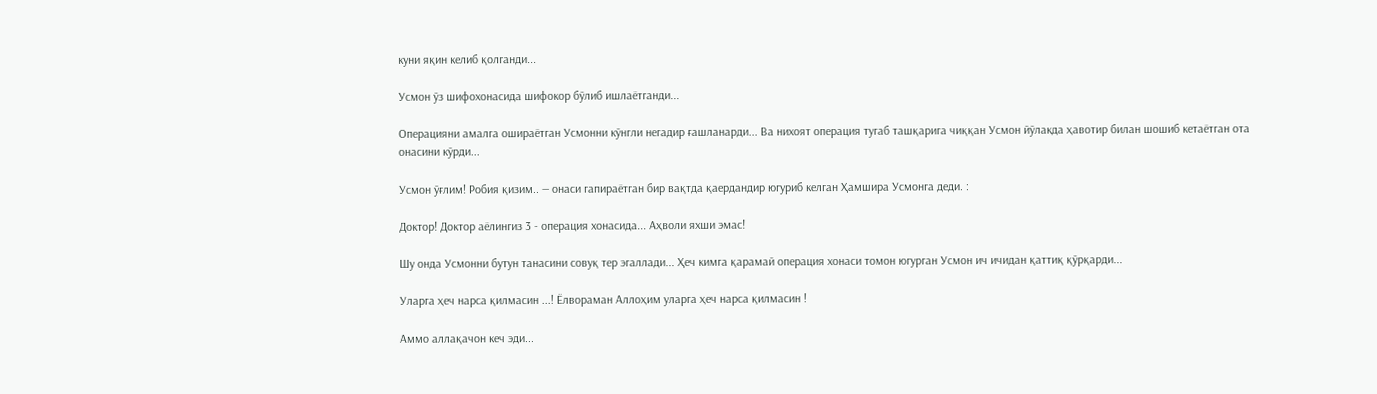куни яқин келиб қолганди...

Усмон ўз шифохонасида шифокор бўлиб ишлаётганди...

Операцияни амалга ошираётган Усмонни кўнгли негадир ғашланарди... Ва нихоят операция тугаб ташқарига чиққан Усмон йўлакда ҳавотир билан шошиб кетаётган ота онасини кўрди...

Усмон ўғлим! Робия қизим.. — онаси гапираётган бир вақтда қаердандир югуриб келган Ҳамшира Усмонга деди. :

Доктор! Доктор аёлингиз 3 - операция хонасида... Аҳволи яхши эмас!

Шу онда Усмонни бутун танасини совуқ тер эгаллади... Ҳеч кимга қарамай операция хонаси томон югурган Усмон ич ичидан қаттиқ қўрқарди...

Уларга ҳеч нарса қилмасин ...! Ёлвораман Аллоҳим уларга ҳеч нарса қилмасин !

Аммо аллақачон кеч эди...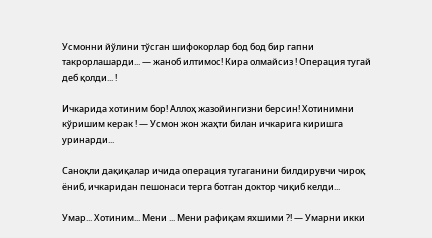Усмонни йўлини тўсган шифокорлар бод бод бир гапни такрорлашарди... — жаноб илтимос! Кира олмайсиз ! Операция тугай деб қолди... !

Ичкарида хотиним бор! Аллоҳ жазойингизни берсин! Хотинимни кўришим керак ! — Усмон жон жаҳти билан ичкарига киришга уринарди...

Саноқли дақиқалар ичида операция тугаганини билдирувчи чироқ ёниб, ичкаридан пешонаси терга ботган доктор чиқиб келди...

Умар... Хотиним... Мени ... Мени рафиқам яхшими ?! — Умарни икки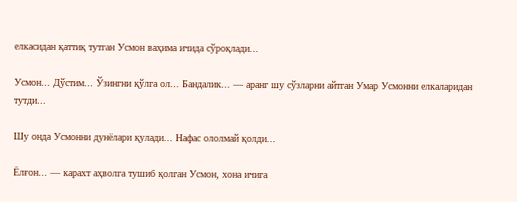елкасидан қаттиқ тутган Усмон ваҳима ичида сўроқлади...

Усмон... Дўстим... Ўзингни қўлга ол... Бандалик... — аранг шу сўзларни айтган Умар Усмонни елкаларидан тутди...

Шу онда Усмонни дунёлари қулади... Нафас ололмай қолди...

Ёлғон... — карахт аҳволга тушиб қолган Усмон, хона ичига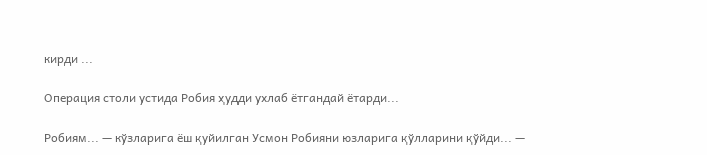кирди ...

Операция столи устида Робия ҳудди ухлаб ётгандай ётарди...

Робиям... — кўзларига ёш қуйилган Усмон Робияни юзларига қўлларини қўйди... —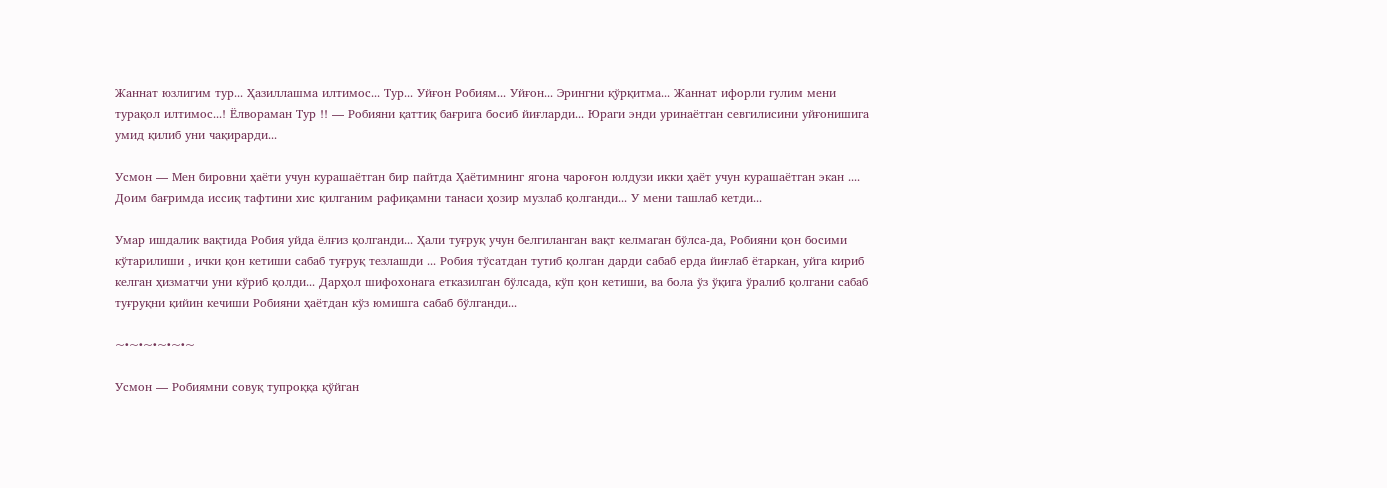Жаннат юзлигим тур... Ҳазиллашма илтимос... Тур... Уйғон Робиям... Уйғон... Эрингни қўрқитма... Жаннат ифорли гулим мени турақол илтимос...! Ёлвораман Тур !! — Робияни қаттиқ бағрига босиб йиғларди... Юраги энди уринаётган севгилисини уйғонишига умид қилиб уни чақирарди...

Усмон — Мен бировни ҳаёти учун курашаётган бир пайтда Ҳаётимнинг ягона чароғон юлдузи икки ҳаёт учун курашаётган экан .... Доим бағримда иссиқ тафтини хис қилганим рафиқамни танаси ҳозир музлаб қолганди... У мени ташлаб кетди...

Умар ишдалик вақтида Робия уйда ёлғиз қолганди... Ҳали туғруқ учун белгиланган вақт келмаган бўлса-да, Робияни қон босими кўтарилиши , ички қон кетиши сабаб туғруқ тезлашди ... Робия тўсатдан тутиб қолган дарди сабаб ерда йиғлаб ётаркан, уйга кириб келган ҳизматчи уни кўриб қолди... Дарҳол шифохонага етказилган бўлсада, кўп қон кетиши, ва бола ўз ўқига ўралиб қолгани сабаб туғруқни қийин кечиши Робияни ҳаётдан кўз юмишга сабаб бўлганди...

~•~•~•~•~•~

Усмон — Робиямни совуқ тупроққа қўйган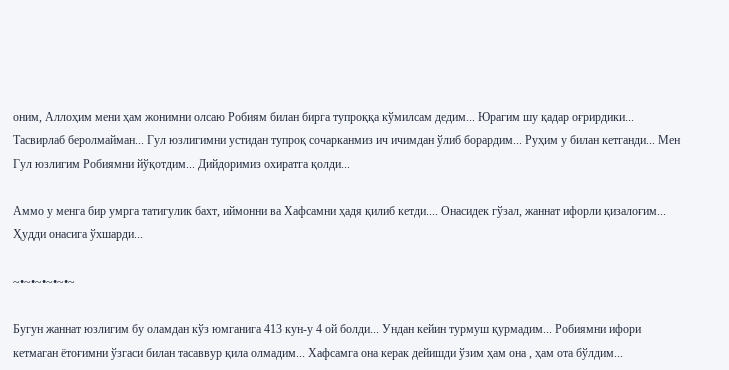оним, Аллоҳим мени ҳам жонимни олсаю Робиям билан бирга тупроққа кўмилсам дедим... Юрагим шу қадар оғрирдики... Тасвирлаб беролмайман... Гул юзлигимни устидан тупроқ сочарканмиз ич ичимдан ўлиб борардим... Руҳим у билан кетганди... Мен Гул юзлигим Робиямни йўқотдим... Дийдоримиз охиратга қолди...

Аммо у менга бир умрга татигулик бахт, иймонни ва Хафсамни ҳадя қилиб кетди.... Онасидек гўзал, жаннат ифорли қизалоғим... Ҳудди онасига ўхшарди...

~•~•~•~•~•~

Бугун жаннат юзлигим бу оламдан кўз юмганига 413 кун-у 4 ой болди... Ундан кейин турмуш қурмадим... Робиямни ифори кетмаган ётоғимни ўзгаси билан тасаввур қила олмадим... Хафсамга она керак дейишди ўзим ҳам она , ҳам ота бўлдим...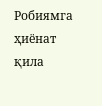Робиямга ҳиёнат қила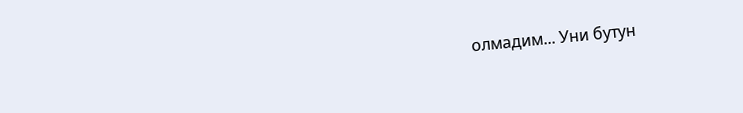олмадим... Уни бутун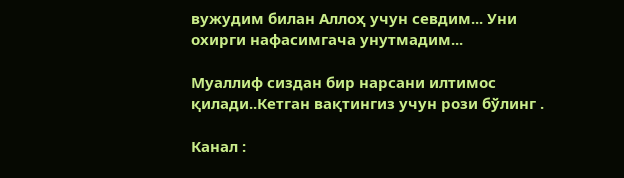вужудим билан Аллоҳ учун севдим... Уни охирги нафасимгача унутмадим...

Муаллиф сиздан бир нарсани илтимос қилади..Кетган вақтингиз учун рози бўлинг .

Канал :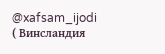@xafsam_ijodi ( Винсландия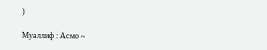)

Муаллиф : Асмо ~